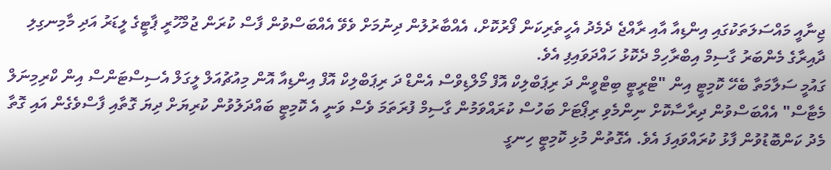ޖިނާއީ މައްސަލަތަކުގައި އިންޑިއާ އާއި ރާއްޖެ ދެމެދު އެހީތެރިކަން ފޯރުކޮށް، އެއްބާރުލުން ދިނުމަށް ވެވޭ އެއްބަސްވުން ފާސް ކުރަން ޖުމްހޫރީ ޕާޓީގެ ލީޑަރު އަދި މާމިނގިލި ދާއިރާގެ މެންބަރު ގާސިމް އިބްރާހިމް ދެކޮޅު ހައްދަވައިފި އެވެ.
ގައުމީ ސަލާމަތާ ބެހޭ ކޮމިޓީ އިން "ޓްރީޓީ ބިޓްވީން ދަ ރިޕަބްލިކް އޮފް މޯލްޑިވްސް އެންޑް ދަ ރިޕަބްލިކް އޮފް އިންޑިއާ އޮން މިއުޗުއަލް ލީގަލް އެސިސްޓަންސް އިން ކްރިމިނަލް މެޓާސް" އެއްބަސްވުން ދިރާސާކޮށް ނިންމެވި ރިޕޯޓަށް ބަހުސް ކުރައްވަމުން ގާސިމް ފުރަތަމަ ވެސް ވަނީ އެ ކޮމިޓީ ބައްދަލުވުން ކުރިޔަށް ދިޔަ ގޮތާއި ފާސްވެގެން އައި ގޮތާ މެދު ކަންބޮޑުވުން ފާޅު ކުރައްވައިފަ އެވެ. އެގޮތުން މުޅި ކޮމިޓީ ހިނގީ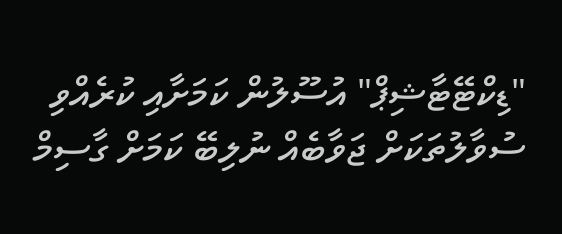"ޑިކްޓޭޓާޝިޕް" އުސޫލުން ކަމަށާއި ކުރެއްވި ސުވާލުތަކަށް ޖަވާބެއް ނުލިބޭ ކަމަށް ގާސިމް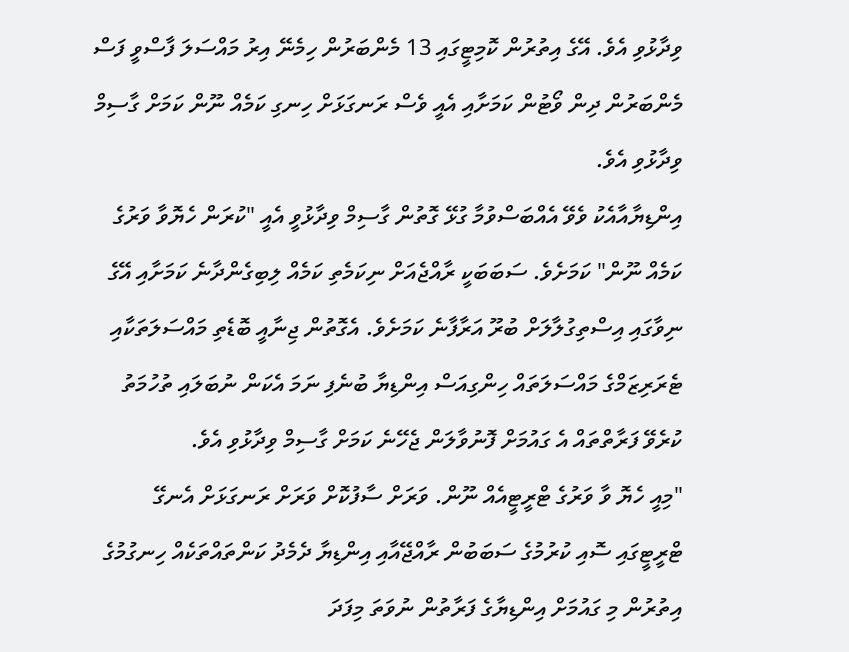ވިދާޅުވި އެވެ. އޭގެ އިތުރުން ކޮމިޓީގައި 13 މެންބަރުން ހިމެނޭ އިރު މައްސަލަ ފާސްވީ ފަސް މެންބަރުން ދިން ވޯޓުން ކަމަށާއި އެއީ ވެސް ރަނގަޅަށް ހިނގި ކަމެއް ނޫން ކަމަށް ގާސިމް ވިދާޅުވި އެވެ.
އިންޑިޔާއާއެކު ވެވޭ އެއްބަސްވުމާ ގުޅޭ ގޮތުން ގާސިމް ވިދާޅުވީ އެއީ "ކުރަން ހެޔޮވާ ވަރުގެ ކަމެއް ނޫން" ކަމަށެވެ. ސަބަބަކީ ރާއްޖެއަށް ނިކަމެތި ކަމެއް ލިބިގެންދާނެ ކަމަށާއި އޭގެ ނިވާގައި އިސްތިގުލާލަށް ބުރޫ އަރާފާނެ ކަމަށެވެ. އެގޮތުން ޖިނާއީ ބޮޑެތި މައްސަލަތަކާއި ޓެރަރިޒަމްގެ މައްސަލަތައް ހިންގިއަސް އިންޑިޔާ ބުނެފި ނަމަ އެކަން ނުބަލައި ތުހުމަތު ކުރެވޭ ފަރާތްތައް އެ ގައުމަށް ފޮނުވާލަން ޖެހޭނެ ކަމަށް ގާސިމް ވިދާޅުވި އެވެ.
"މިއީ ހެޔޮ ވާ ވަރުގެ ޓްރީޓީއެއް ނޫން. ވަރަށް ސާފުކޮށް ވަރަށް ރަނގަޅަށް އެނގޭ ޓްރީޓީގައި ސޮއި ކުރުމުގެ ސަބަބުން ރާއްޖޭއާއި އިންޑިޔާ ދެމެދު ކަންތައްތަކެއް ހިނގުމުގެ އިތުރުން މި ގައުމަށް އިންޑިޔާގެ ފަރާތުން ނުވަތަ މިފަދަ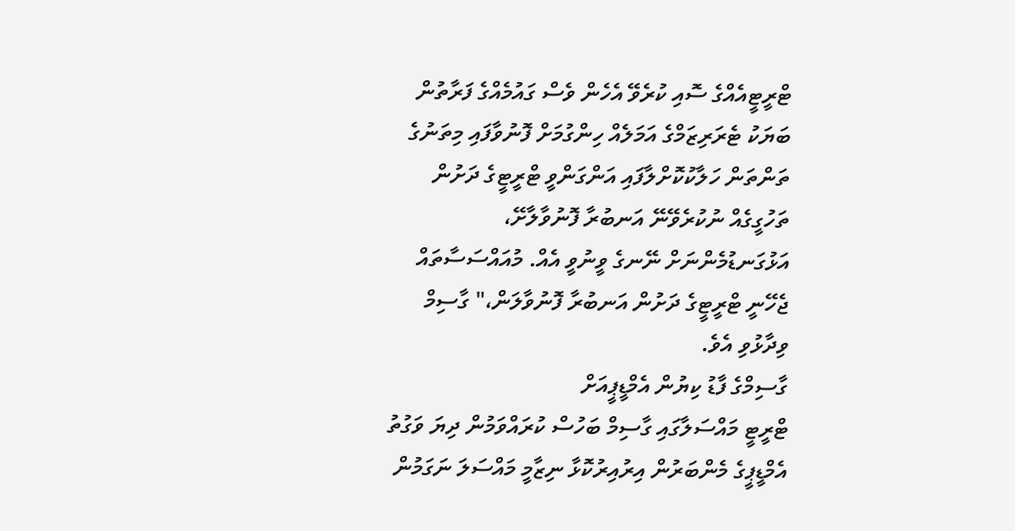ޓްރީޓީއެއްގެ ސޮއި ކުރެވޭ އެހެން ވެސް ގައުމެއްގެ ފަރާތުން ބަޔަކު ޓެރަރިޒަމްގެ އަމަލެއް ހިންގުމަށް ފޮނުވާފައި މިތަނުގެ ތަންތަން ހަލާކުކޮށްލާފައި އަންގަންވީ ޓްރީޓީގެ ދަށުން ތަހުގީގެއް ނުކުރެވޭނޭ އަނބުރާ ފޮނުވާލާށޭ، އަޅުގަނޑުމެންނަށް ނޭނގެ ވީނުވީ އެއް. މުއައްސަސާތައް ޖެހޭނީ ޓްރީޓީގެ ދަށުން އަނބުރާ ފޮނުވާލަން،" ގާސިމް ވިދާޅުވި އެވެ.
ގާސިމްގެ ފާޑު ކިޔުން އެމްޑީޕީއަށް
ޓްރީޓީ މައްސަލާގައި ގާސިމް ބަހުސް ކުރައްވަމުން ދިޔަ ވަގުތު އެމްޑީޕީގެ މެންބަރުން އިރުއިރުކޮޅާ ނިޒާމީ މައްސަލަ ނަގަމުން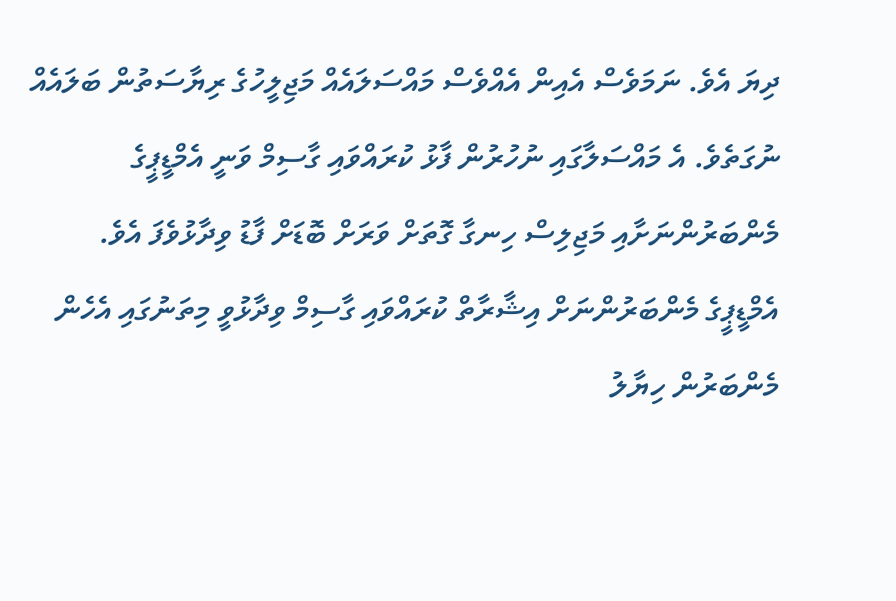ދިޔަ އެވެ. ނަމަވެސް އެއިން އެއްވެސް މައްސަލައެއް މަޖިލީހުގެ ރިޔާސަތުން ބަލައެއް ނުގަތެވެ. އެ މައްސަލާގައި ނުހުރުން ފާޅު ކުރައްވައި ގާސިމް ވަނީ އެމްޑީޕީގެ މެންބަރުންނަށާއި މަޖިލިސް ހިނގާ ގޮތަށް ވަރަށް ބޮޑަށް ފާޑު ވިދާޅުވެފަ އެވެ.
އެމްޑީޕީގެ މެންބަރުންނަށް އިޝާރާތް ކުރައްވައި ގާސިމް ވިދާޅުވީ މިތަނުގައި އެހެން މެންބަރުން ހިޔާލު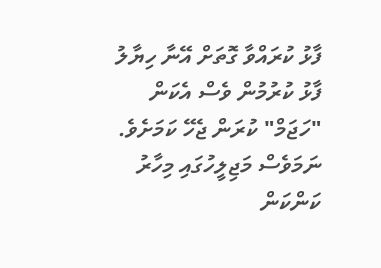ފާޅު ކުރައްވާ ގޮތަށް އޭނާ ހިޔާލު ފާޅު ކުރުމުން ވެސް އެކަން "ހަޖަމް" ކުރަން ޖެހޭ ކަމަށެވެ. ނަމަވެސް މަޖިލީހުގައި މިހާރު ކަންކަން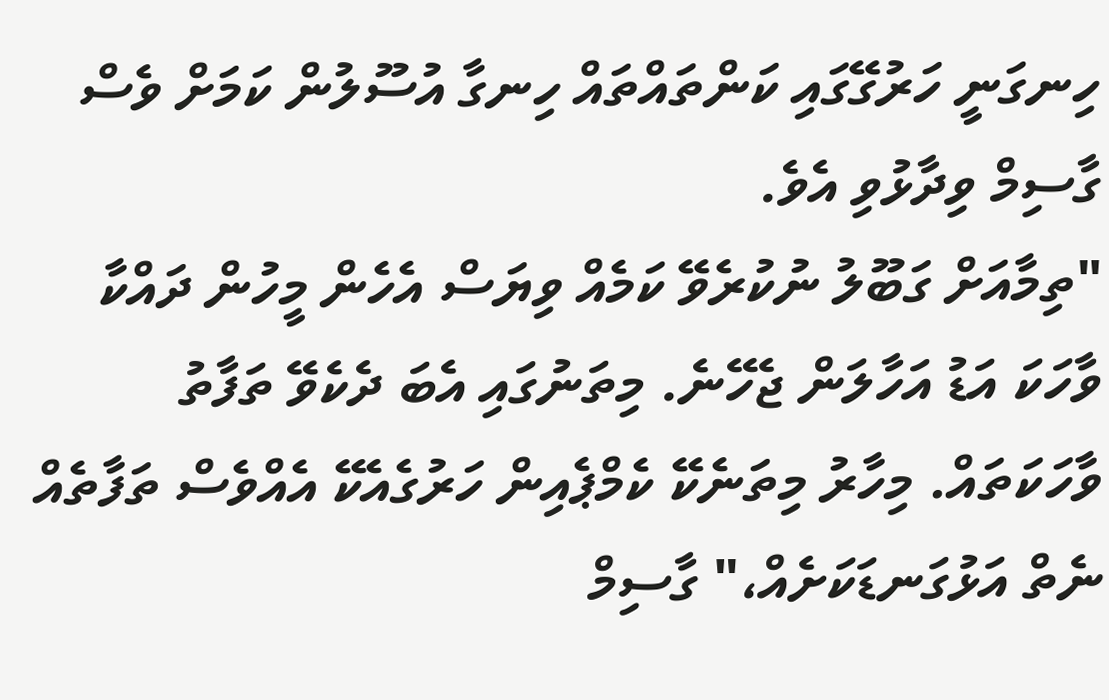ހިނގަނީ ހަރުގޭގައި ކަންތައްތައް ހިނގާ އުސޫލުން ކަމަށް ވެސް ގާސިމް ވިދާޅުވި އެވެ.
"ތިމާއަށް ގަބޫލު ނުކުރެވޭ ކަމެއް ވިޔަސް އެހެން މީހުން ދައްކާ ވާހަކަ އަޑު އަހާލަން ޖެހޭނެ. މިތަނުގައި އެބަ ދެކެވޭ ތަފާތު ވާހަކަތައް. މިހާރު މިތަނެކޭ ކެމްޕެއިން ހަރުގެއެކޭ އެއްވެސް ތަފާތެއް ނެތް އަޅުގަނޑަކަށެއް،" ގާސިމް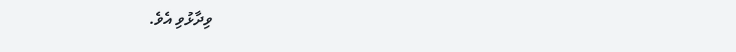ވިދާޅުވި އެވެ.